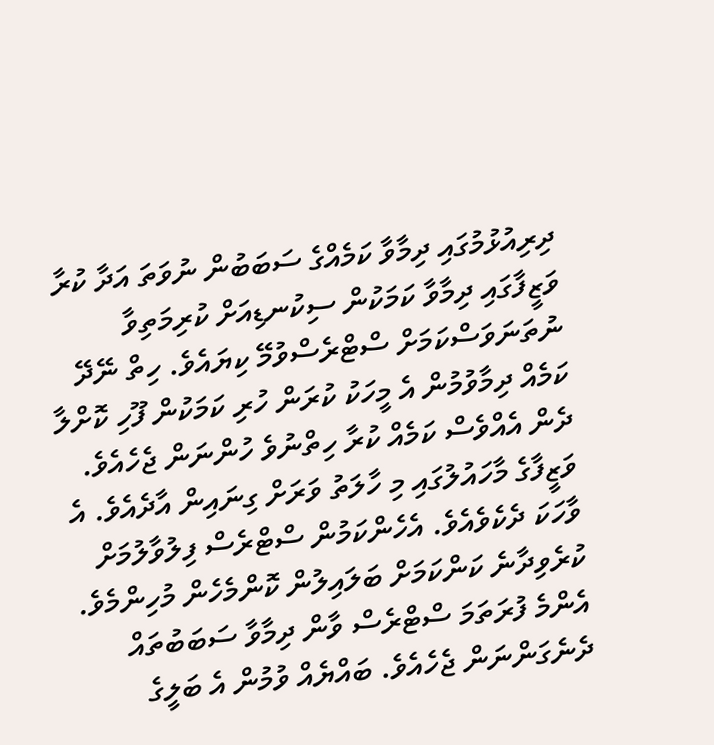ދިރިއުޅުމުގައި ދިމާވާ ކަމެއްގެ ސަބަބުން ނުވަތަ އަދާ ކުރާ ވަޒީފާގައި ދިމާވާ ކަމަކުން ސިކުނޑިއަށް ކުރިމަތިވާ ނުތަނަވަސްކަމަށް ސްޓްރެސްވުމޭ ކިޔައެވެ. ހިތް ނޭދޭ ކަމެއް ދިމާވުމުން އެ މީހަކު ކުރަން ހުރި ކަމަކުން ފޫހި ކޮށްލާ ދެން އެއްވެސް ކަމެއް ކުރާ ހިތްނުވެ ހުންނަން ޖެހެއެވެ. ވަޒީފާގެ މާހައުލުގައި މި ހާލަތު ވަރަށް ގިނައިން އާދެއެވެ. އެ ވާހަކަ ދެކެވެއެވެ. އެހެންކަމުން ސްޓްރެސް ފިލުވާލުމަށް ކުރެވިދާނެ ކަންކަމަށް ބަލައިލުން ކޮންމެހެން މުހިންމެވެ.
އެންމެ ފުރަތަމަ ސްޓްރެސް ވާން ދިމާވާ ސަބަބުތައް ދެނެގަންނަން ޖެހެއެވެ. ބައްޔެއް ވުމުން އެ ބަލީގެ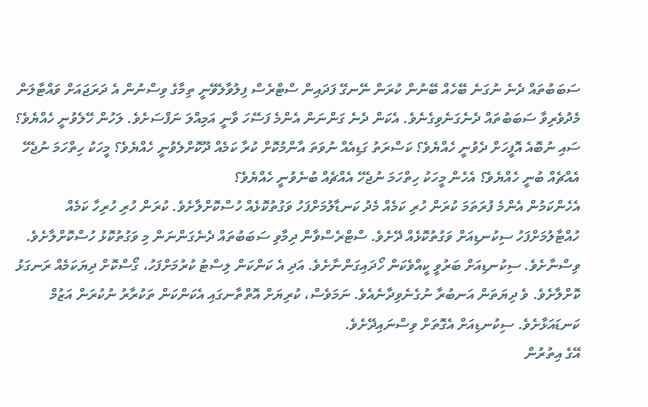ސަބަބުތައް ދެނެ ނުގަނެ ބޭހެއް ބޭނުން ކުރަން ނޭނގޭ ފަދައިން ސްޓްރެސް ފިލުވާލެވޭނީ ތިމާގެ ވިސްނުން އެ ދަރަޖައަށް ވައްޓާލަން މެދުވެރިވާ ސަބަބުތައް ދެނެގަނެވިގެނެވެ. އެކަން ދެނެ ގަންނަން އެންމެ ފަސޭހަ ވާނީ އަމިއްލަ ނަފްސަށެވެ. ލަހުން ހޭލެވުނީ ހެއްޔެވެ؟ ސައި ނުބޮއެ އޮފީހަށް ދެވުނީ ހެއްޔެވެ؟ ކަސްރަތު ގަޑިއެއް ނުވަތަ އާންމުކޮށް ކުރާ ކަމެއް ދޫކޮށްލެވުނީ ހެއްޔެވެ؟ މީހަކު ހިތްހަމަ ނުޖެހޭ އެއްޗެއް ބުނީ ހެއްޔެވެ؟ އެހެން މީހަކު ހިތްހަމަ ނުޖެހޭ އެއްޗެއް ބުނެވުނީ ހެއްޔެވެ؟
އެހެންކަމުން އެންމެ ފުރަތަމަ ކުރަން ހުރި ކަމެއް މެދު ކަނޑާލުމަށްފަހު ވަގުތުކޮޅެއް ހުސްކޮށްލާށެވެ. ކުރަން ހުރި ހުރިހާ ކަމެއް ހުއްޓާލުމަށްފަހު ސިކުނޑިއަށް ވަގުތުކޮޅެއް ދޭށެވެ. ސްޓްރެސްވާން ދިމާވި ސަބަބުތައް ދެނެގަންނަން މި ވަގުތުކޮޅު ހުސްކޮށްލާށެވެ. ވިސްނާށެވެ. ސިކުނޑިއަށް ބަރުވީ ކީއްވެކަން ހޯދައިގަންނާށެވެ. އަދި އެ ކަންކަން ލިސްޓު ކުރުމަށްފަހު، ގޯސްކޮށް ދިޔަކަމެއް ރަނގަޅު ކޮށްލާށެވެ. ވެ ދިޔަތަން އަނބުރާ ނުގެނެވިދާނެއެވެ. ނަމަވެސް، ކުރިޔަށް އޮތްތާނގައި އެކަންކަން ތަކުރާރު ނުކުރަން އަޒުމް ކަނޑައަޅާށެވެ. ސިކުނޑިއަށް އެގޮތަށް ވިސްނައިދޭށެވެ.
އޭގެ އިތުރުން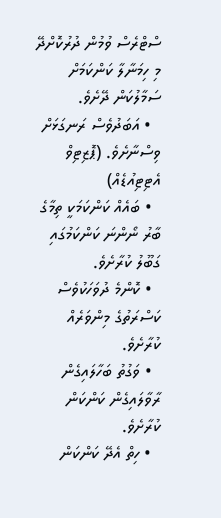ސްޓްރެސް ވުމުން ދުރުކޮށްދޭ މި ހިމަނާލާ ކަންކަމަށް ސަމާލުކަން ދޭށެވެ.
  • އަބަދުވެސް ރަނގަޅަށް ވިސްނާށެވެ. (ޕޮޒިޓިވް އެޓިޓިއުޑެއް)
  • ބައެއް ކަންކަމަކީ ތިމާގެ ބާރު ނޯންނަ ކަންކަމުގައި ގަބޫލު ކުރާށެވެ.
  • ކޮންމެ ދުވަހަކުވެސް ކަސްރަތުގެ މިންވަރެއް ކުރާށެވެ.
  • ވަގުތު ބަހާލައިގެން ރާވާލައިގެން ކަންކަން ކުރާށެވެ.
  • ހިތް އެދޭ ކަންކަން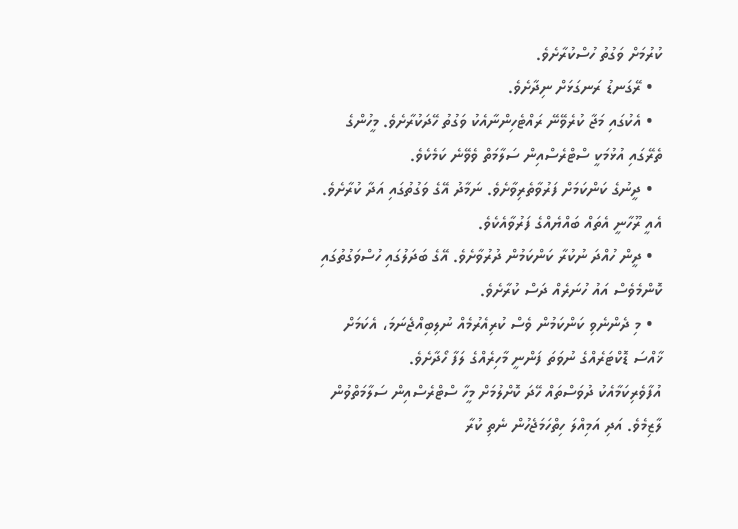ކުރުމަށް ވަގުތު ހުސްކުރާށެވެ.
  • ރޭގަނޑު ރަނގަޅަށް ނިދާށެވެ.
  • އެކުގައި މަޖާ ކުރެވޭނޭ ރައްޓެހިންނާއެކު ވަގުތު ހޭދަކުރާށެވެ. މީހުންގެ ތެރޭގައި އުޅުމަކީ ސްޓްރެސްއިން ސަލާމަތް ވެވޭނެ ކަމެކެވެ.
  • ދީނުގެ ކަންކަމަށް ފަރުވާތެރިވާށެވެ. ނަމާދު އޭގެ ވަގުތުގައި އަދާ ކުރާށެވެ. އެއީ ރޫހާނީ އެތައް ބައްޔެއްގެ ފަރުވާއެކެވެ.
  • ދީން ހުއްދަ ނުކުރާ ކަންކަމުން ދުރުވާށެވެ. އޭގެ ބަދަލުގައި ހުސްވަގުތުގައި ކޮންމެވެސް އައު ހުނަރެއް ދަސް ކުރާށެވެ.
  • މި ދެންނެވި ކަންކަމުން ވެސް ކުރިއެރުމެއް ނުލިބިއްޖެނަމަ، އެކަމަށް ޚާއްސަ ޑޮކްޓަރެއްގެ ނުވަތަ ފަންނީ މާހިރެއްގެ ލަފާ ހޯދާށެވެ.
އުފާވެރިކަމާއެކު ދުވަސްތައް ހޭދަ ކޮށްލުމަށް މީހާ ސްޓްރެސްއިން ސަލާމަތްވުން ލާޒިމެވެ. އަދި އަމިއްލަ ހިތްހަމަޖެހުން ނެތި ކުރާ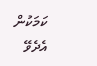ކަމަކުން އެދެވޭ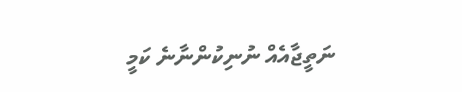ނަތީޖާއެއް ނުނިކުންނާނެ ކަމީ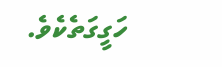ހަގީގަތެކެވެ.